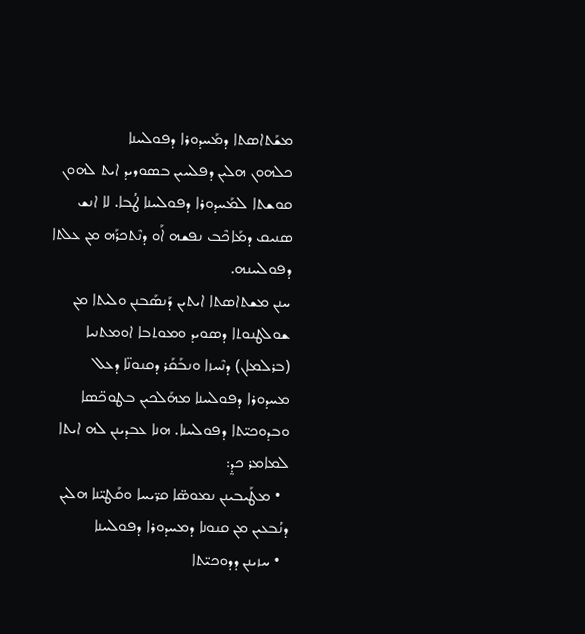ܡܫܰܬܐܣܬܐ ܕܡܰܚܕܘܪܐ ܕܦܘܠܚܢܐ
ܟܠܗܘܢ ܗܠܝܢ ܕܦܠܚܝܢ ܒܣܘܖܝܕ ܐܝܬ ܠܗܘܢ ܩܘܫܬܐ ܠܡܰܚܕܘܪܐ ܕܦܘܠܚܢܐ ܛܳܒܐ. ܠܐ ܐܢܫ ܣܢܝܩ ܕܡܰܐܟܶܒ ܢܦܫܗ ܐܰܘ ܕܢܶܬܟܪܰܗ ܡܢ ܥܠܬܐ ܕܦܘܠܚܢܗ.
ܚܢܢ ܡܫܬܐܣܬܐ ܐܝܬܝܢ ܕܰܢܣܰܒܢܢ ܘܠܝܬܐ ܡܢ ܫܘܠܛܢܘܬܐ ܕܣܘܝܕ ܘܡܘܬܒܐ ܐܘܡܬܢܝܐ (ܒܪܠܡܐܢ) ܕܢܶܚܙܐ ܘܢܒܰܩܰܪ ܕܩܢܘܢ̈ܐ ܕܥܠ ܡܚܕܘܪܐ ܕܦܘܠܚܢܐ ܡܗܰܠܟܝܢ ܒܛܘܟ̈ܣܐ ܘܒܕܘܟܝ̈ܬܐ ܕܦܘܠܚܢܐ. ܗܢܐ ܥܒܕܝܢܢ ܠܗ ܐܝܬܐ ܠܡܐܡܪ ܟܕ̰:
  • ܡܛܰܝܒܝܢܢ ܢܡܘܣ̈ܐ ܩܪ̈ܝܚܐ ܘܩܰܛܝ̈ܢܐ ܗܠܝܢ ܕܢܳܒܥܝܢ ܡܢ ܩܢܘܢܐ ܕܡܚܕܘܪܐ ܕܦܘܠܚܢܐ
  • ܚܙܝܢܢ ܕܕܘܟܝ̈ܬܐ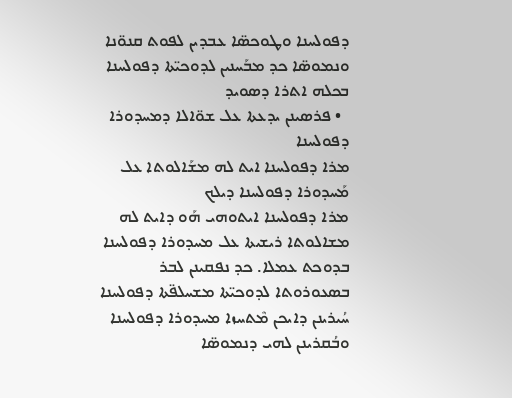ܕܦܘܠܚܢܐ ܘܛܘܟܣ̈ܐ ܥܒܕܝܢ ܠܦܘܬ ܩܢܘ̈ܢܐ ܘܢܡܘܣ̈ܐ ܟܕ ܡܒܰܚܢܝܢ ܠܕܘܟܝ̈ܬܐ ܕܦܘܠܚܢܐ ܒܟܠܗ ܐܬܪܐ ܕܣܘܝܕ
  • ܦܪܣܝܢܢ ܝܕܥܬܐ ܥܠ ܫܘ̈ܐܠܐ ܕܡܚܕܘܪܐ ܕܦܘܠܚܢܐ
ܡܪܐ ܕܦܘܠܚܢܐ ܐܝܬ ܠܗ ܡܫܰܐܠܘܬܐ ܥܠ ܡܰܚܕܘܪܐ ܕܦܘܠܚܢܐ ܕܝܠܟ
ܡܪܐ ܕܦܘܠܚܢܐ ܐܝܬܘܗܝ ܗܰܘ ܕܐܝܬ ܠܗ ܡܫܐܠܘܬܐ ܪܝܫܝܬܐ ܥܠ ܡܚܕܘܪܐ ܕܦܘܠܚܢܐ ܒܕܘܟܬ ܥܡܠܐ. ܟܕ ܢܦܩܝܢܢ ܠܒܪ ܒܣܥܘܪܘܬܐ ܠܕܘܟܝ̈ܬܐ ܡܫܚܠܦ̈ܬܐ ܕܦܘܠܚܢܐ ܚܳܝܪܝܢܢ ܕܐܝܟܢ ܡܶܬܚܙܐ ܡܚܕܘܪܐ ܕܦܘܠܚܢܐ ܘܒܳܩܪܝܢܢ ܠܗܝ ܕܢܡܘܣ̈ܐ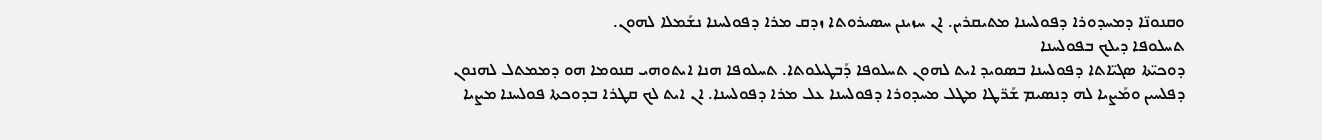ܘܩܢܘܢ̈ܐ ܕܡܚܕܘܪܐ ܕܦܘܠܚܢܐ ܡܬܝܩܪܝܢ. ܐܢ ܚܙܝܢܢ ܚܣܝܪܘܬܐ ܙܕܩ ܡܪܐ ܕܦܘܠܚܢܐ ܢܫܰܡܠܐ ܠܗܘܢ.
ܬܚܠܘܦܐ ܕܝܠܟ ܒܦܘܠܚܢܐ
ܕܘܟܝ̈ܬܐ ܣܓܝ̈ܐܬܐ ܕܦܘܠܚܢܐ ܒܣܘܝܕ ܐܝܬ ܠܗܘܢ ܬܚܠܘܦܐ ܕܰܒܛܝܠܘܬܐ. ܬܚܠܘܦܐ ܗܢܐ ܐܝܬܘܗܝ ܩܢܘܡܐ ܗܘ ܕܡܡܬܠ ܠܗܢܘܢ ܕܦܠܚܝܢ ܘܡܰܨܝܐ ܠܗ ܕܢܣܝܡ ܫܰܪ̈ܛܐ ܡܛܠ ܡܚܕܘܪܐ ܕܦܘܠܚܢܐ ܥܠ ܡܪܐ ܕܦܘܠܚܢܐ. ܐܢ ܐܝܬ ܠܟ ܩܛܪܐ ܒܕܘܟܬܐ ܦܘܠܚܢܐ ܡܨܝܐ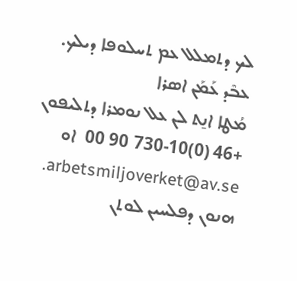ܠܟ ܕܬܡܠܠ ܥܡ ܬܚܠܘܦܐ ܕܝܠܟ.
ܥܒܶܕ ܥܰܡܰܢ ܐܣܪܐ
ܡܳܛܐ ܐܢ̱ܬ ܠܢ ܥܠ ܢܘܡܪܐ ܕܬܠܝܦܘܢ +46 (0)10-730 90 00  ܐܘ arbetsmiljoverket@av.se. ܗܢܘܢ ܕܦܠܚܝܢ ܠܘܬܢ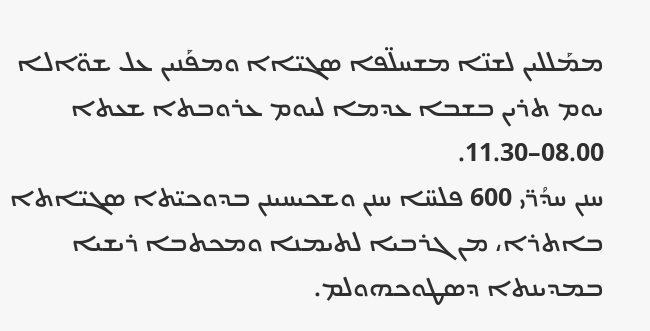ܡܡܰܠܠܝܢ ܠܫܢ̈ܐ ܡܫܚܠ̈ܦܐ ܣܓܝ̈ܐܐ ܘܡܦܰܢܝܢ ܥܠ ܫܘ̈ܐܠܐ ܝܘܡ ܬܪܝܢ ܒܫܒܐ ܥܕܡܐ ܠܝܘܡ ܥܪܘܒܬܐ ܫܥܬܐ 08.00–11.30.
ܚܢܢ ܚܕܳܪ̈ܝ 600 ܦܠܚ̈ܐ ܚܢܢ ܘܫܟܝܚܝܢܢ ܒܕܘܟܝ̈ܬܐ ܣܓܝ̈ܐܬܐ ܒܐܬܪܐ، ܡܢ ܓܪܒܝܐ ܠܬܝܡܢܐ ܘܡܟܬܒܐ ܪܝܫܝܐ ܒܡܕܝܢܬܐ ܕܣܛܘܟܗܘܠܡ.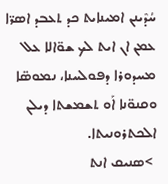ܚܳܕܶܝܢܢ ܐܡܝܢܐܝܬ ܟܕ ܬܥܒܕ ܐܣܪ̈ܐ ܥܡܢ ܐܢ ܐܝܬ ܠܟ ܫܘ̈ܐܠܐ ܥܠ ܡܚܕܘܪܐ ܕܦܘܠܚܢܐ، ܢܡܘܣ̈ܐ ܘܩܢܘ̈ܢܐ ܐܰܘ ܬܫܡܫܬܐ ܕܝܠܢ ܐ‍ܠܟܬܪܘܢܝܬܐ.
 >ܣܢܝܩ ܐܢܬ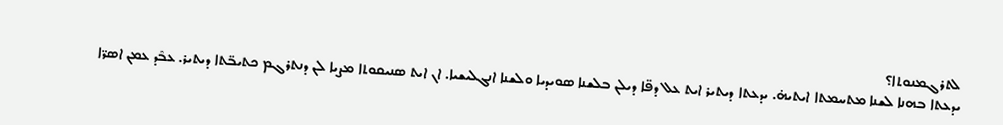ܠܬܪܓܡܢܘܬܐ؟
ܝܕܥܬܐ ܒܗܢܐ ܠܫܢܐ ܡܬܚܡܬܐ ܐܝܬܝܗ̇. ܝܕܥܬܐ ܕܝܬܝܪ ܐܝܬ ܥܠ ܕܦ̈ܐ ܕܝܠܢ ܒܠܫܢܐ ܣܘܝܕܝܐ ܘܠܫܢܐ ܐܢܓܠܝܫܝܐ. ܐܢ ܐܝܬ ܣܢܝܩܘܬܐ ܡܨܝܐ ܠܢ ܕܢܬܪܓܡ ܟܬܝܒ̈ܬܐ ܕܝܬܝܪ. ܥܒܶܕ ܥܡܢ ܐܣܪ̈ܐ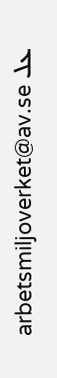ܥܠ arbetsmiljoverket@av.se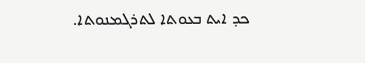ܟܕ ܐܝܬ ܒܥܘܬܐ ܠܬܪܓܡܢܘܬܐ.